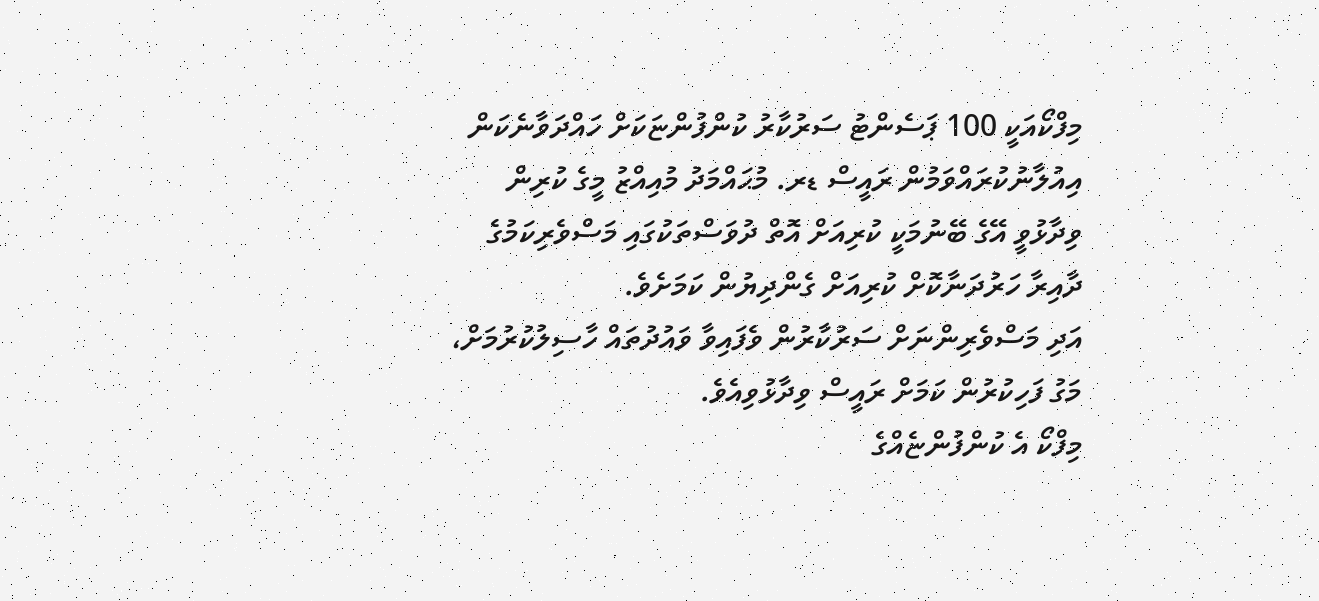މިފްކޯއަކީ 100 ޕަސެންޓު ސަރުކާރު ކުންފުންޏަކަށް ހައްދަވާނެކަން އިއުލާނުކުރައްވަމުން ރައީސް ޑރ. މުޙައްމަދު މުއިއްޒު މީގެ ކުރިން ވިދާޅުވީ އޭގެ ބޭނުމަކީ ކުރިއަށް އޮތް ދުވަސްތަކުގައި މަސްވެރިކަމުގެ ދާއިރާ ހަރުދަނާކޮށް ކުރިއަށް ގެންދިޔުން ކަމަށެވެ.
އަދި މަސްވެރިންނަށް ސަރުކާރުން ވެފައިވާ ވައުދުތައް ހާސިލުކުރުމަށް، މަގު ފަހިކުރުން ކަމަށް ރައީސް ވިދާޅުވިއެވެ.
މިފްކޯ އެ ކުންފުންޏެއްގެ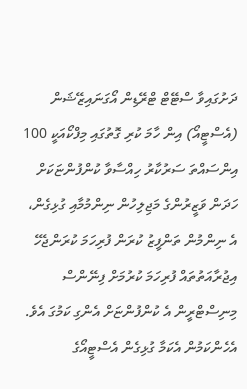ދަށުގައިވާ ސްޓޭޓް ޓްރޭޑިން އޯގަނައިޒޭޝަން (އެސްޓީއޯ) އިން ހާމަ ކުރި ގޮތުގައި މިފްކޯއަކީ 100 އިންސައްތަ ސަރުކާރު ހިއްސާވާ ކުންފުންޏަކަށް ހަދަން ވަޒީރުންގެ މަޖިލިހުން ނިންމުމާއި ގުޅިގެން، އެ ނިންމުން ތަންފީޒު ކުރަން ފުރިހަމަ ކުރަންޖެހޭ އިޖުރާއަތުތައް ފުރިހަމަ ކުރުމަށް ފިނޭންސް މިނިސްޓްރީން އެ ކުންފުންޏަށް އެންގި ކަމުގަ އެވެ.
އެހެންކަމުން އެކަމާ ގުޅިގެން އެސްޓީއޯގެ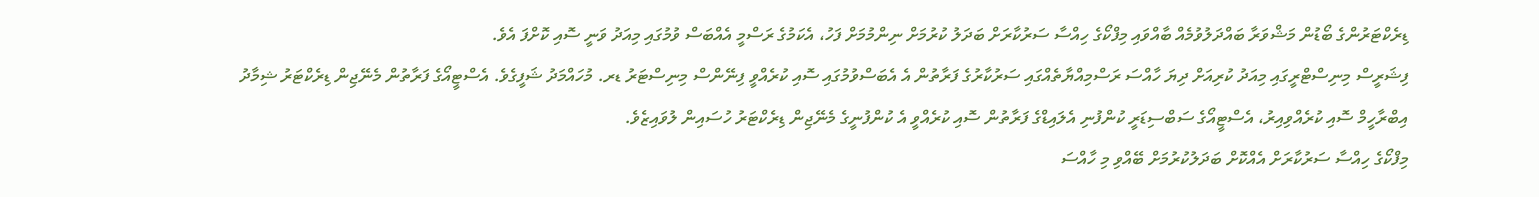ޑިރެކްޓަރުންގެ ބޯޑުން މަޝްވަރާ ބައްދަލުވުމެއް ބާއްވައި މިފްކޯގެ ހިއްސާ ސަރުކާރަށް ބަދަލު ކުރުމަށް ނިންމުމަށް ފަހު، އެކަމުގެ ރަސްމީ އެއްބަސް ވުމުގައި މިއަދު ވަނީ ސޮއި ކޮށްފަ އެވެ.
ފިޝަރީސް މިނިސްޓްރީގައި މިއަދު ކުރިއަށް ދިޔަ ހާއްސަ ރަސްމިއްޔާތެއްގައި ސަރުކާރުގެ ފަރާތުން އެ އެބަސްވުމުގައި ސޮއި ކުރެއްވީ ފިނޭންސް މިނިސްޓަރު ޑރ. މުހައްމަދު ޝަފީގެވެ. އެސްޓީއޯގެ ފަރާތުން މެނޭޖިން ޑިރެކްޓަރު ޝިމާދު އިބްރާހީމް ސޮއި ކުރެއްވިއިރު، އެސްޓީއޯގެ ސަބްސިޑަރީ ކުންފުނި އެލައިޑްގެ ފަރާތުން ސޮއި ކުރެއްވީ އެ ކުންފުނީގެ މެނޭޖިން ޑިރެކްޓަރު ހުސައިން ލުވައިޒެވެ.
މިފްކޯގެ ހިއްސާ ސަރުކާރަށް އެއްކޮށް ބަދަލުކުރުމަށް ބޭއްވި މި ހާއްސަ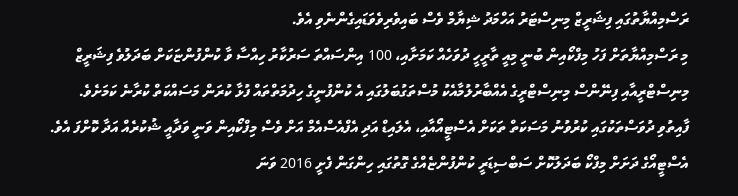ރަސްމިއްޔާތުގައި ފިޝަރީޒް މިނިސްޓަރު އަހްމަދު ޝިޔާމް ވެސް ބައިވެރިވެވަޑައިގެންނެވި އެވެ.
މި ރަސްމިއްޔާތަށް ފަހު މިފްކޯއިން ބުނީ މިއީ ތާރީހީ ދުވަހެއް ކަމަށާއި، 100 އިންސައްތަ ސަރުކާރު ހިއްސާ ވާ ކުންފުންޏަކަށް ބަދަލުވެ ފިޝަރީޒް މިނިސްޓްރީއާއި ފިނޭންސް މިނިސްޓްރީގެ އެއްބާރުލުމާއެކު މުސްތަގުބަލުގައި އެ ކުންފުނީގެ ހިދުމަތްތައް ފުޅާ ކުރަން މަސައްކަތް ކުރާނެ ކަމަށެވެ.
ފާއިތުވި ދުވަސްތަކުގައި ކުރުވުނު މަސަކަތް ތަކަށް އެސްޓީއޯއާއި، އެލައިޑް އަދި އެފްއެސްއެމް އަށް ވެސް މިފްކޯއިން ވަނީ ވަދާއީ ޝުކުރެއް އަދާ ކޮށްފަ އެވެ.
އެސްޓީއޯގެ ދަށަށް މިފްކޯ ބަދަލުކޮށް ސަބްސިޑަރީ ކުންފުންޏެއްގެ ގޮތުގައި ހިންގަން ފެށީ 2016 ވަނަ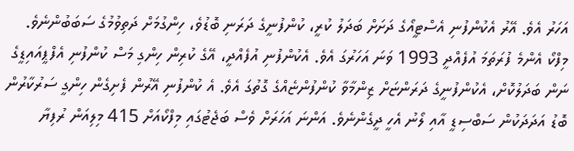އަހަރު އެވެ. އޭރު އެކުންފުނި އެސްޓީއޯގެ ދަށަށް ބަދަލު ކުރީ، ކުންފުނީގެ ދަރަނި ބޮޑުވެ، ހިންގުމަށް ދަތިވުމުގެ ސަބަބުންނެވެ.
މިފްކޯ އެންމެ ފުރަތަމަ އުފެއްދީ 1993 ވަނަ އަހަރުގަ އެވެ. އެކުންފުނި އުފެއްދީ، އޭގެ ކުރިން ހިންގި މަސް ކުންފުނި އެފްޕީއައިޑީގެ ނަން ބަދަލުކޮށް، އެކުންފުނީގެ ދަރަންޏަށް ޒިންމާވާ ކުންފުންޏެއްގެ ގޮތުގަ އެވެ. އެ ކުންފުނި އޭރުން ފެށިގެން ހިންގީ ސަރުކާރުން ބޮޑު އަދަދަކުން ސަބްސިޑީ އާއި ލޯނު އެހީ ދީގެންނެވެ. އަންނަ އަހަރަށް ވެސް ބަޖެޓުގައި މިފްކޯއަށް 415 މިލިއަން ރުފިޔާ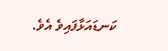ކަނޑައަޅާފައިވެ އެވެ.